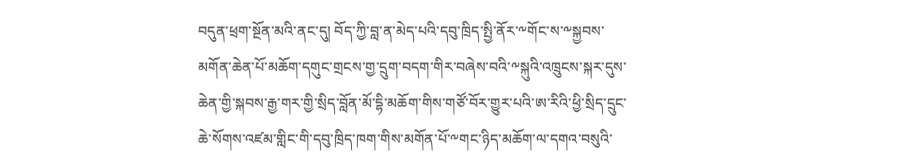བདུན་ཕྲག་སྔོན་མའི་ནང་དུ། བོད་ཀྱི་བླ་ན་མེད་པའི་དབུ་ཁྲིད་སྤྱི་ནོར་༸གོང་ས་༸སྐྱབས་མགོན་ཆེན་པོ་མཆོག་དགུང་གྲངས་གྱ་དྲུག་བདག་གིར་བཞེས་བའི་༸སྐུའི་འཁྲུངས་སྐར་དུས་ཆེན་གྱི་སྐབས་རྒྱ་གར་གྱི་སྲིད་བློན་མོ་དྷི་མཆོག་གིས་གཙོ་བོར་གྱུར་པའི་ཨ་རིའི་ཕྱི་སྲིད་དྲུང་ཆེ་སོགས་འཛམ་གླིང་གི་དབུ་ཁྲིད་ཁག་གིས་མགོན་པོ་༸གང་ཉིད་མཆོག་ལ་དགའ་བསུའི་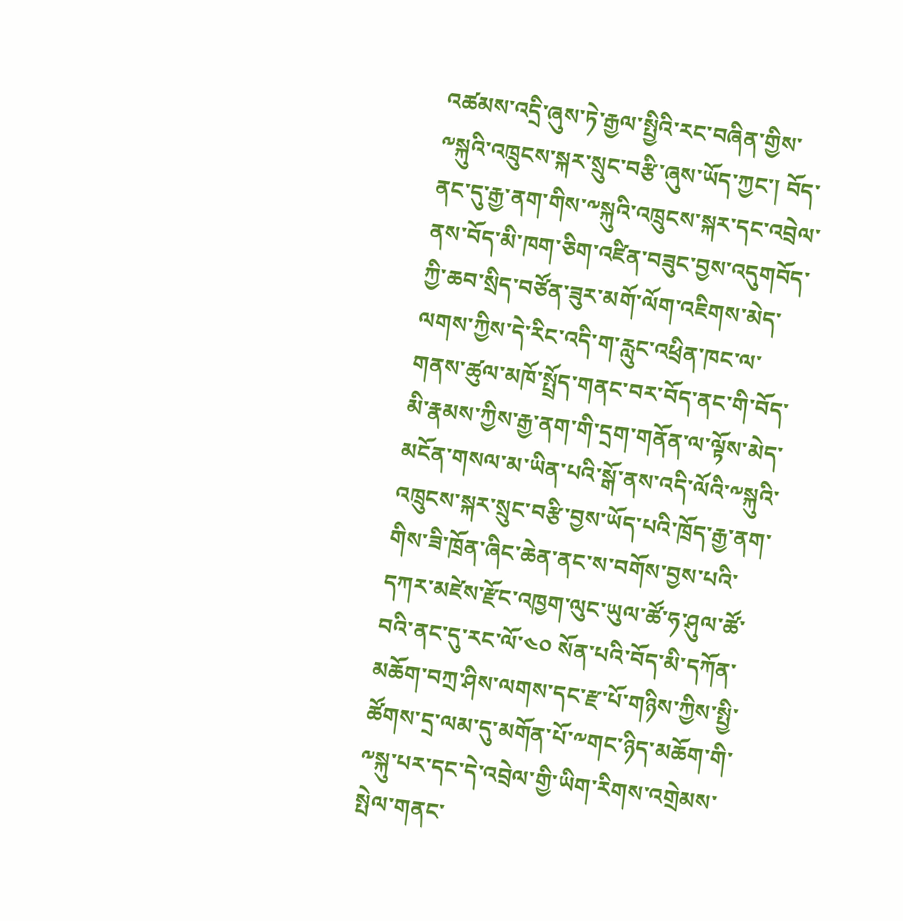འཚམས་འདྲི་ཞུས་ཏེ་རྒྱལ་སྤྱིའི་རང་བཞིན་གྱིས་༸སྐུའི་འཁྲུངས་སྐར་སྲུང་བརྩི་ཞུས་ཡོད་ཀྱང་། བོད་ནང་དུ་རྒྱ་ནག་གིས་༸སྐུའི་འཁྲུངས་སྐར་དང་འབྲེལ་ནས་བོད་མི་ཁག་ཅིག་འཛིན་བཟུང་བྱས་འདུགབོད་ཀྱི་ཆབ་སྲིད་བཙོན་ཟུར་མགོ་ལོག་འཇིགས་མེད་ལགས་ཀྱིས་དེ་རིང་འདི་ག་རླུང་འཕྲིན་ཁང་ལ་གནས་ཚུལ་མཁོ་སྤྲོད་གནང་བར་བོད་ནང་གི་བོད་མི་རྣམས་ཀྱིས་རྒྱ་ནག་གི་དྲག་གནོན་ལ་ལྟོས་མེད་མངོན་གསལ་མ་ཡིན་པའི་སྒོ་ནས་འདི་ལོའི་༸སྐུའི་འཁྲུངས་སྐར་སྲུང་བརྩི་བྱས་ཡོད་པའི་ཁྲོད་རྒྱ་ནག་གིས་ཟི་ཁྲོན་ཞིང་ཆེན་ནང་ས་བགོས་བྱས་པའི་དཀར་མཛེས་རྫོང་འཁྱག་ལུང་ཡུལ་ཚོ་ཧ་ཤུལ་ཚོ་བའི་ནང་དུ་རང་ལོ་༤༠ སོན་པའི་བོད་མི་དཀོན་མཆོག་བཀྲ་ཤིས་ལགས་དང་རྫ་པོ་གཉིས་ཀྱིས་སྤྱི་ཚོགས་དྲ་ལམ་དུ་མགོན་པོ་༸གང་ཉིད་མཆོག་གི་༸སྐུ་པར་དང་དེ་འབྲེལ་གྱི་ཡིག་རིགས་འགྲེམས་སྤེལ་གནང་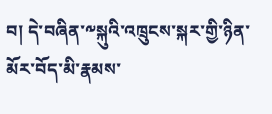བ། དེ་བཞིན་༸སྐུའི་འཁྲུངས་སྐར་གྱི་ཉིན་མོར་བོད་མི་རྣམས་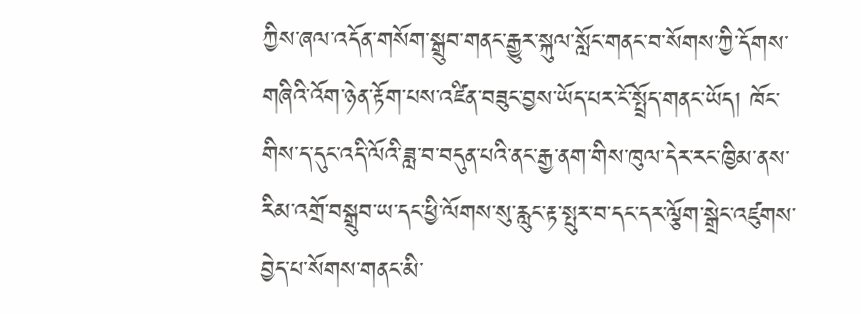ཀྱིས་ཞལ་འདོན་གསོག་སྒྲུབ་གནང་རྒྱུར་སྐུལ་སློང་གནང་བ་སོགས་ཀྱི་དོགས་གཞིའི་འོག་ཉེན་རྟོག་པས་འཛིན་བཟུང་བྱས་ཡོད་པར་ངོ་སྤྲོད་གནང་ཡོད། ཁོང་གིས་ད་དུང་འདི་ལོའི་ཟླ་བ་བདུན་པའི་ནང་རྒྱ་ནག་གིས་ཁུལ་དེར་རང་ཁྱིམ་ནས་རིམ་འགྲོ་བསྒྲུབ་ཡ་དང་ཕྱི་ལོགས་སུ་རླུང་རྟ་སྤུར་བ་དང་དར་ལྕོག་སྒྲེང་འཛུགས་བྱེད་པ་སོགས་གནང་མི་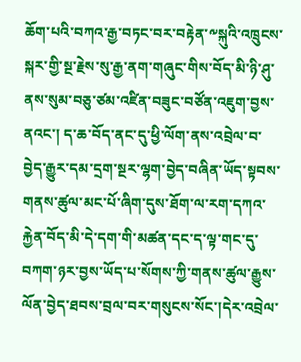ཆོག་པའི་བཀའ་རྒྱ་བཏང་བར་བརྟེན་༸སྐུའི་འཁྲུངས་སྐར་གྱི་སྔ་རྗེས་སུ་རྒྱ་ནག་གཞུང་གིས་བོད་མི་ཉི་ཤུ་ནས་སུམ་བཅུ་ཙམ་འཛིན་བཟུང་བཙོན་འཇུག་བྱས་ནའང་། ད་ཆ་བོད་ནང་དུ་ཕྱི་ལོག་ནས་འབྲེལ་བ་བྱེད་རྒྱུར་དམ་དྲག་སྔར་ལྷག་བྱེད་བཞིན་ཡོད་སྟབས་གནས་ཚུལ་མང་པོ་ཞིག་དུས་ཐོག་ལ་རག་དཀའ་རྐྱེན་བོད་མི་དེ་དག་གི་མཚན་དང་ད་ལྟ་གང་དུ་བཀག་ཉར་བྱས་ཡོད་པ་སོགས་ཀྱི་གནས་ཚུལ་རྒྱུས་ལོན་བྱེད་ཐབས་བྲལ་བར་གསུངས་སོང་།དེར་འབྲེལ་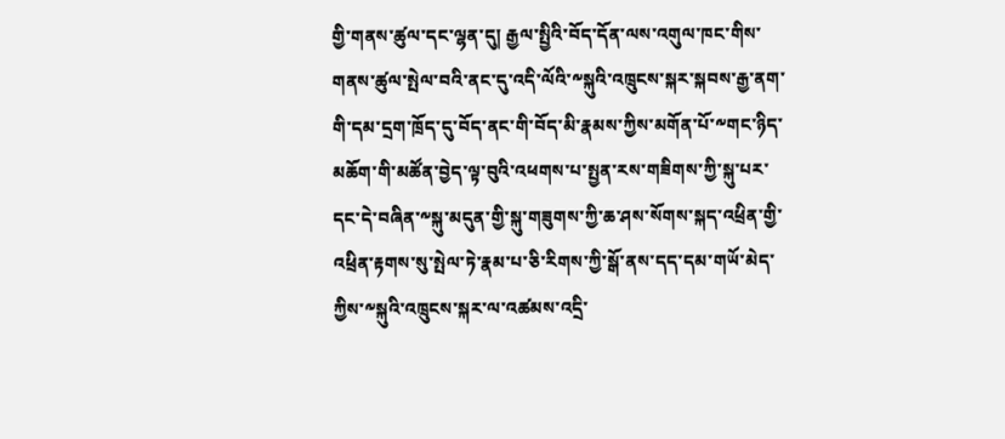གྱི་གནས་ཚུལ་དང་ལྷན་དུ། རྒྱལ་སྤྱིའི་བོད་དོན་ལས་འགུལ་ཁང་གིས་གནས་ཚུལ་སྤེལ་བའི་ནང་དུ་འདི་ལོའི་༸སྐུའི་འཁྲུངས་སྐར་སྐབས་རྒྱ་ནག་གི་དམ་དྲག་ཁྲོད་དུ་བོད་ནང་གི་བོད་མི་རྣམས་ཀྱིས་མགོན་པོ་༸གང་ཉིད་མཆོག་གི་མཚོན་བྱེད་ལྟ་བུའི་འཕགས་པ་སྤྱན་རས་གཟིགས་ཀྱི་སྐུ་པར་དང་དེ་བཞིན་༸སྐུ་མདུན་གྱི་སྐུ་གཟུགས་ཀྱི་ཆ་ཤས་སོགས་སྐད་འཕྲིན་གྱི་འཕྲིན་རྟགས་སུ་སྤེལ་ཏེ་རྣམ་པ་ཅི་རིགས་ཀྱི་སྒོ་ནས་དད་དམ་གཡོ་མེད་ཀྱིས་༸སྐུའི་འཁྲུངས་སྐར་ལ་འཚམས་འདྲི་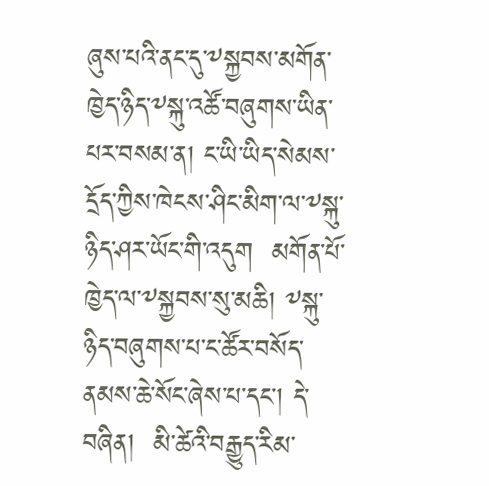ཞུས་པའི་ནང་དུ་༸སྐྱབས་མགོན་ཁྱེད་ཉིད་༸སྐུ་འཚོ་བཞུགས་ཡིན་པར་བསམ་ན། ང་ཡི་ཡིད་སེམས་དྲོད་ཀྱིས་ཁེངས་ཤིང་མིག་ལ་༸སྐུ་ཉིད་ཤར་ཡོང་གི་འདུག  མགོན་པོ་ཁྱེད་ལ་༸སྐྱབས་སུ་མཆི། ༸སྐུ་ཉིད་བཞུགས་པ་ང་ཚོར་བསོད་ནམས་ཆེ་སོང་ཞེས་པ་དང་། དེ་བཞིན།  མི་ཚེའི་བརྒྱུད་རིམ་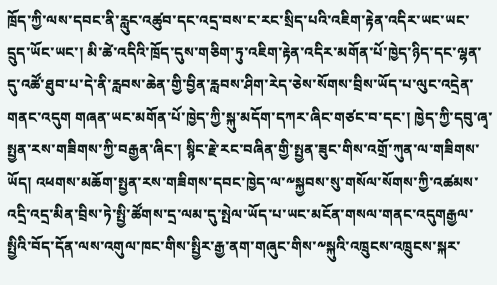ཁྲོད་ཀྱི་ལས་དབང་ནི་རླུང་འཚུབ་དང་འདྲ་བས་ང་རང་སྲིད་པའི་འཇིག་རྟེན་འདིར་ཡང་ཡང་དྲུད་ཡོང་ཡང་། མི་ཚེ་འདིའི་ཁྲོད་དུས་གཅིག་ཏུ་འཇིག་རྟེན་འདིར་མགོན་པོ་ཁྱེད་ཉིད་དང་ལྷན་དུ་འཚོ་ཐུབ་པ་དེ་ནི་རླབས་ཆེན་གྱི་བྱིན་རླབས་ཤིག་རེད་ཅེས་སོགས་བྲིས་ཡོད་པ་ལུང་འདྲེན་གནང་འདུག གཞན་ཡང་མགོན་པོ་ཁྱེད་ཀྱི་སྐུ་མདོག་དཀར་ཞིང་གཙང་བ་དང་། ཁྱེད་ཀྱི་དབུ་ཞྭ་སྤྱན་རས་གཟིགས་ཀྱི་བརྒྱན་ཞིང་། སྙིང་རྗེ་རང་བཞིན་གྱི་སྤྱན་ཟུང་གིས་འགྲོ་ཀུན་ལ་གཟིགས་ཡོད། འཕགས་མཆོག་སྤྱན་རས་གཟིགས་དབང་ཁྱེད་ལ་༸སྐྱབས་སུ་གསོལ་སོགས་ཀྱི་འཚམས་འདྲི་འདྲ་མིན་བྲིས་ཏེ་སྤྱི་ཚོགས་དྲ་ལམ་དུ་སྤེལ་ཡོད་པ་ཡང་མངོན་གསལ་གནང་འདུགརྒྱལ་སྤྱིའི་བོད་དོན་ལས་འགུལ་ཁང་གིས་སྤྱིར་རྒྱ་ནག་གཞུང་གིས་༸སྐུའི་འཁྲུངས་འཁྲུངས་སྐར་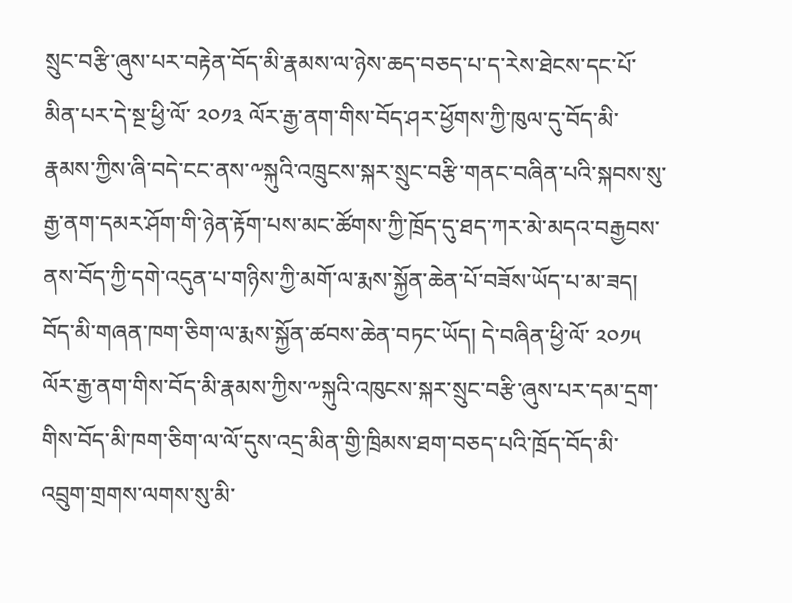སྲུང་བརྩི་ཞུས་པར་བརྟེན་བོད་མི་རྣམས་ལ་ཉེས་ཆད་བཅད་པ་ད་རེས་ཐེངས་དང་པོ་མིན་པར་དེ་སྔ་ཕྱི་ལོ་ ༢༠༡༣ ལོར་རྒྱ་ནག་གིས་བོད་ཤར་ཕྱོགས་ཀྱི་ཁུལ་དུ་བོད་མི་རྣམས་ཀྱིས་ཞི་བདེ་ངང་ནས་༸སྐུའི་འཁྲུངས་སྐར་སྲུང་བརྩི་གནང་བཞིན་པའི་སྐབས་སུ་རྒྱ་ནག་དམར་ཤོག་གི་ཉེན་རྟོག་པས་མང་ཚོགས་ཀྱི་ཁྲོད་དུ་ཐད་ཀར་མེ་མདའ་བརྒྱབས་ནས་བོད་ཀྱི་དགེ་འདུན་པ་གཉིས་ཀྱི་མགོ་ལ་རྨས་སྐྱོན་ཆེན་པོ་བཟོས་ཡོད་པ་མ་ཟད། བོད་མི་གཞན་ཁག་ཅིག་ལ་རྨས་སྐྱོན་ཚབས་ཆེན་བཏང་ཡོད། དེ་བཞིན་ཕྱི་ལོ་ ༢༠༡༥ ལོར་རྒྱ་ནག་གིས་བོད་མི་རྣམས་ཀྱིས་༸སྐུའི་འཁུངས་སྐར་སྲུང་བརྩི་ཞུས་པར་དམ་དྲག་གིས་བོད་མི་ཁག་ཅིག་ལ་ལོ་དུས་འདྲ་མིན་གྱི་ཁྲིམས་ཐག་བཅད་པའི་ཁྲོད་བོད་མི་འབྲུག་གྲགས་ལགས་སུ་མི་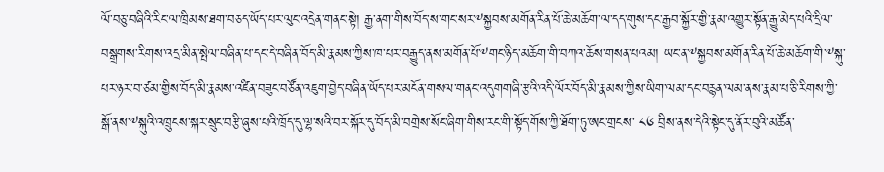ལོ་བཅུ་བཞིའི་རིང་ལ་ཁྲིམས་ཐག་བཅད་ཡོད་པར་ལུང་འདྲེན་གནང་སྟེ། རྒྱ་ནག་གིས་བོད་ས་གང་སར་༸སྐྱབས་མགོན་རིན་པོ་ཆེ་མཆོག་ལ་དད་གུས་དང་རྒྱབ་སྐྱོར་གྱི་རྣམ་འགྱུར་སྟོན་རྒྱུ་མེད་པའི་དྲིལ་བསྒྲགས་རིགས་འདྲ་མིན་སྤེལ་བཞིན་པ་དང་དེ་བཞིན་བོད་མི་རྣམས་ཀྱིས་ཁ་པར་བརྒྱུད་ནས་མགོན་པོ་༸གང་ཉིད་མཆོག་གི་བཀའ་ཆོས་གསན་པའམ། ཡང་ན་༸སྐྱབས་མགོན་རིན་པོ་ཆེ་མཆོག་གི་༸སྐུ་པར་ཉར་བ་ཙམ་གྱིས་བོད་མི་རྣམས་འཛིན་བཟུང་བཙོན་འཇུག་བྱེད་བཞིན་ཡོད་པར་མངོན་གསལ་གནང་འདུགགཞི་རྩའི་འདི་ལོར་བོད་མི་རྣམས་ཀྱིས་ཡིག་ལམ་དང་བརྙན་ལམ་ནས་རྣམ་པ་ཅི་རིགས་ཀྱི་སྒོ་ནས་༸སྐུའི་འཁྲུངས་སྐར་སྲུང་བརྩི་ཞུས་པའི་ཁྲོད་དུ་ལྷ་སའི་བར་སྐོར་དུ་བོད་མི་བགྲེས་སོང་ཞིག་གིས་རང་གི་སྟོད་གོས་ཀྱི་ཐོག་ཏུ་ཨང་གྲངས་ ༨༦ བྲིས་ནས་དེའི་སྟེང་དུ་ནོར་བུའི་མཚོན་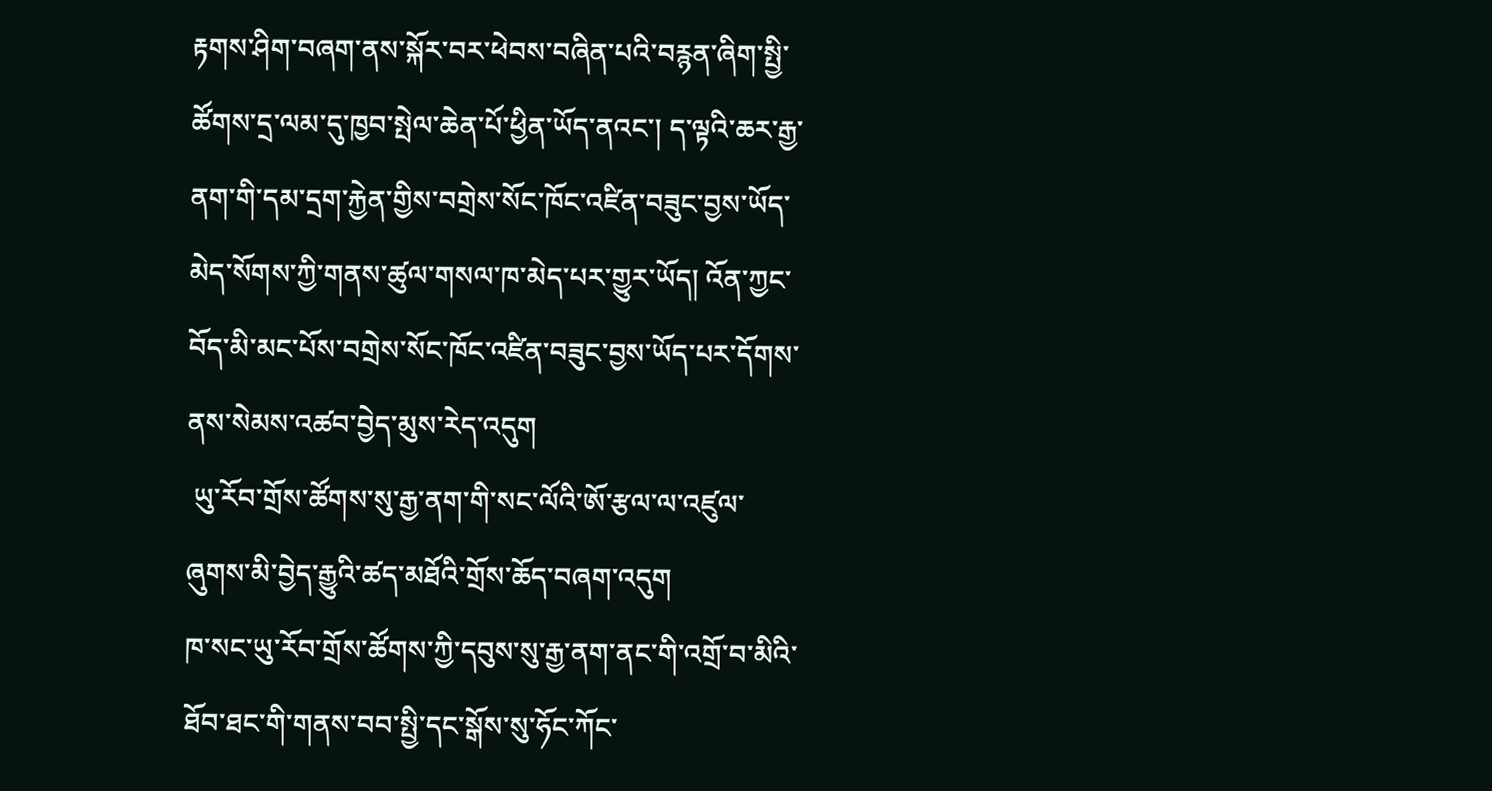རྟགས་ཤིག་བཞག་ནས་སྐོར་བར་ཕེབས་བཞིན་པའི་བརྙན་ཞིག་སྤྱི་ཚོགས་དྲ་ལམ་དུ་ཁྱབ་སྤེལ་ཆེན་པོ་ཕྱིན་ཡོད་ནའང་། ད་ལྟའི་ཆར་རྒྱ་ནག་གི་དམ་དྲག་རྐྱེན་གྱིས་བགྲེས་སོང་ཁོང་འཛིན་བཟུང་བྱས་ཡོད་མེད་སོགས་ཀྱི་གནས་ཚུལ་གསལ་ཁ་མེད་པར་གྱུར་ཡོད། འོན་ཀྱང་བོད་མི་མང་པོས་བགྲེས་སོང་ཁོང་འཛིན་བཟུང་བྱས་ཡོད་པར་དོགས་ནས་སེམས་འཚབ་བྱེད་མུས་རེད་འདུག
 ཡུ་རོབ་གྲོས་ཚོགས་སུ་རྒྱ་ནག་གི་སང་ལོའི་ཨོ་རྩལ་ལ་འཛུལ་ཞུགས་མི་བྱེད་རྒྱུའི་ཚད་མཐོའི་གྲོས་ཆོད་བཞག་འདུག
ཁ་སང་ཡུ་རོབ་གྲོས་ཚོགས་ཀྱི་དབུས་སུ་རྒྱ་ནག་ནང་གི་འགྲོ་བ་མིའི་ཐོབ་ཐང་གི་གནས་བབ་སྤྱི་དང་སྒོས་སུ་ཧོང་ཀོང་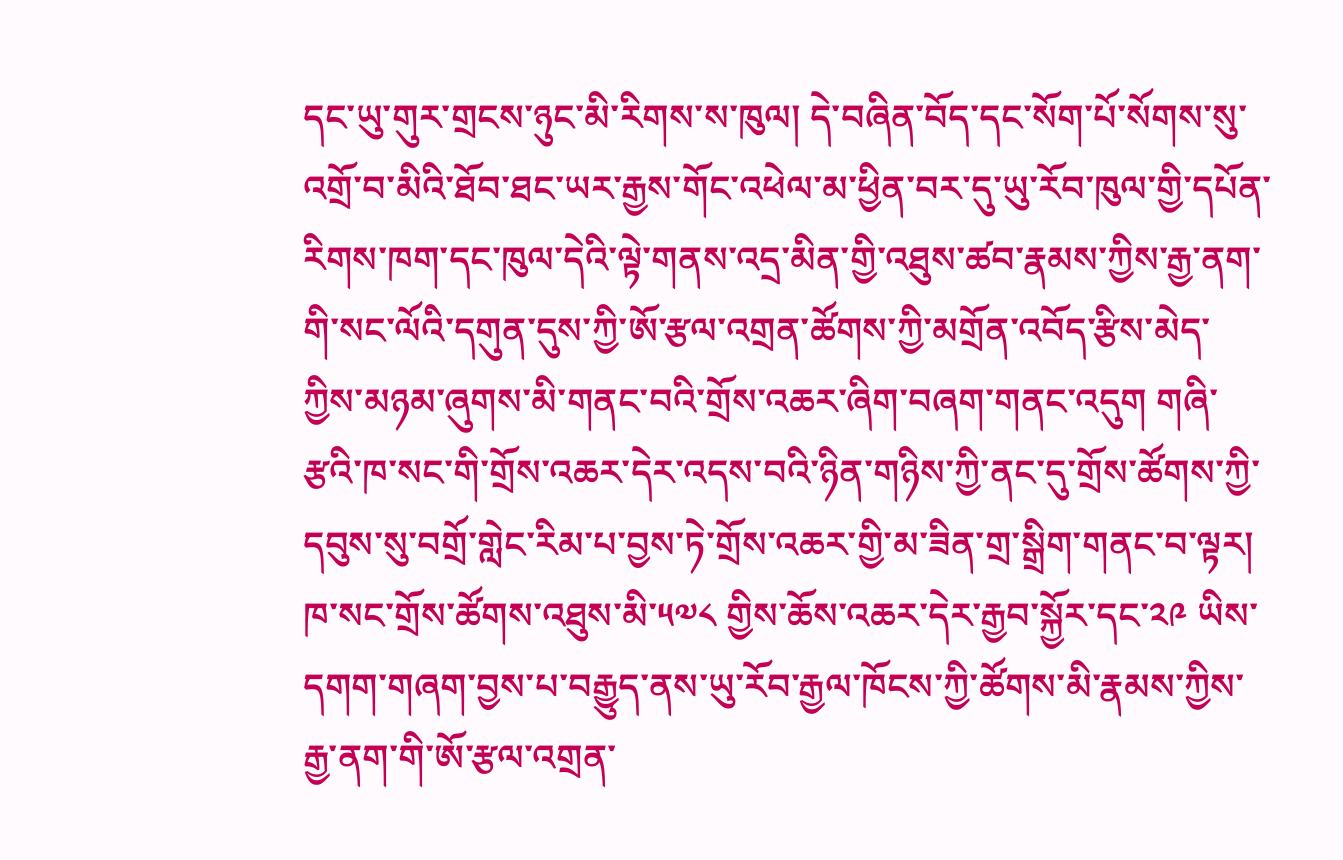དང་ཡུ་གུར་གྲངས་ཉུང་མི་རིགས་ས་ཁུལ། དེ་བཞིན་བོད་དང་སོག་པོ་སོགས་སུ་འགྲོ་བ་མིའི་ཐོབ་ཐང་ཡར་རྒྱས་གོང་འཕེལ་མ་ཕྱིན་བར་དུ་ཡུ་རོབ་ཁུལ་གྱི་དཔོན་རིགས་ཁག་དང་ཁུལ་དེའི་ལྟེ་གནས་འདྲ་མིན་གྱི་འཐུས་ཚབ་རྣམས་ཀྱིས་རྒྱ་ནག་གི་སང་ལོའི་དགུན་དུས་ཀྱི་ཨོ་རྩལ་འགྲན་ཚོགས་ཀྱི་མགྲོན་འབོད་རྩིས་མེད་ཀྱིས་མཉམ་ཞུགས་མི་གནང་བའི་གྲོས་འཆར་ཞིག་བཞག་གནང་འདུག གཞི་རྩའི་ཁ་སང་གི་གྲོས་འཆར་དེར་འདས་བའི་ཉིན་གཉིས་ཀྱི་ནང་དུ་གྲོས་ཚོགས་ཀྱི་དབུས་སུ་བགྲོ་གླེང་རིམ་པ་བྱས་ཏེ་གྲོས་འཆར་གྱི་མ་ཟིན་གྲ་སྒྲིག་གནང་བ་ལྟར། ཁ་སང་གྲོས་ཚོགས་འཐུས་མི་༥༧༨ གྱིས་ཆོས་འཆར་དེར་རྒྱབ་སྐྱོར་དང་༢༩ ཡིས་དགག་གཞག་བྱས་པ་བརྒྱུད་ནས་ཡུ་རོབ་རྒྱལ་ཁོངས་ཀྱི་ཚོགས་མི་རྣམས་ཀྱིས་རྒྱ་ནག་གི་ཨོ་རྩལ་འགྲན་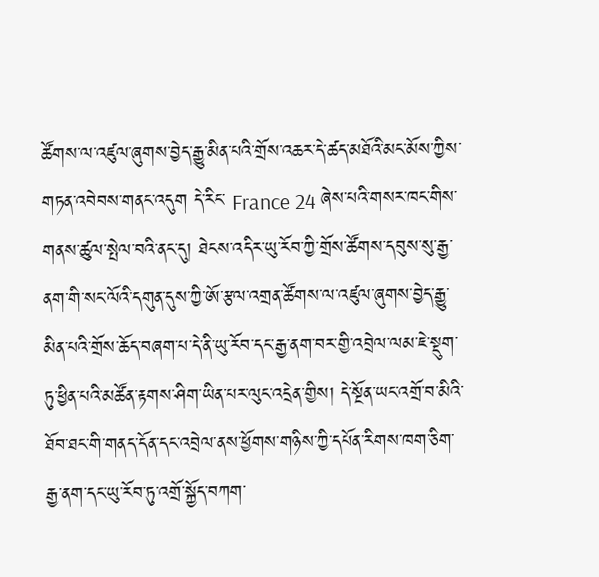ཚོགས་ལ་འཛུལ་ཞུགས་བྱེད་རྒྱུ་མིན་པའི་གྲོས་འཆར་དེ་ཚད་མཐོའི་མང་མོས་ཀྱིས་གཏན་འབེབས་གནང་འདུག དེ་རིང་ France 24 ཞེས་པའི་གསར་ཁང་གིས་གནས་ཚུལ་སྤེལ་བའི་ནང་དུ། ཐེངས་འདིར་ཡུ་རོབ་ཀྱི་གྲོས་ཚོགས་དབུས་སུ་རྒྱ་ནག་གི་སང་ལོའི་དགུན་དུས་ཀྱི་ཨོ་རྩལ་འགྲན་ཚོགས་ལ་འཛུལ་ཞུགས་བྱེད་རྒྱུ་མིན་པའི་གྲོས་ཆོད་བཞག་པ་དེ་ནི་ཡུ་རོབ་དང་རྒྱ་ནག་བར་གྱི་འབྲེལ་ལམ་ཇེ་སྡུག་ཏུ་ཕྱིན་པའི་མཚོན་རྟགས་ཤིག་ཡིན་པར་ལུང་འདྲེན་གྱིས། དེ་སྔོན་ཡང་འགྲོ་བ་མིའི་ཐོབ་ཐང་གི་གནད་དོན་དང་འབྲེལ་ནས་ཕྱོགས་གཉིས་ཀྱི་དཔོན་རིགས་ཁག་ཅིག་རྒྱ་ནག་དང་ཡུ་རོབ་ཏུ་འགྲོ་སྐྱོད་བཀག་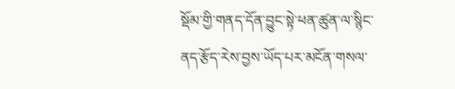སྡོམ་གྱི་གནད་དོན་བྱུང་སྟེ་ཕན་ཚུན་ལ་སྙིང་ནད་རྩོད་རེས་བྱས་ཡོད་པར་མངོན་གསལ་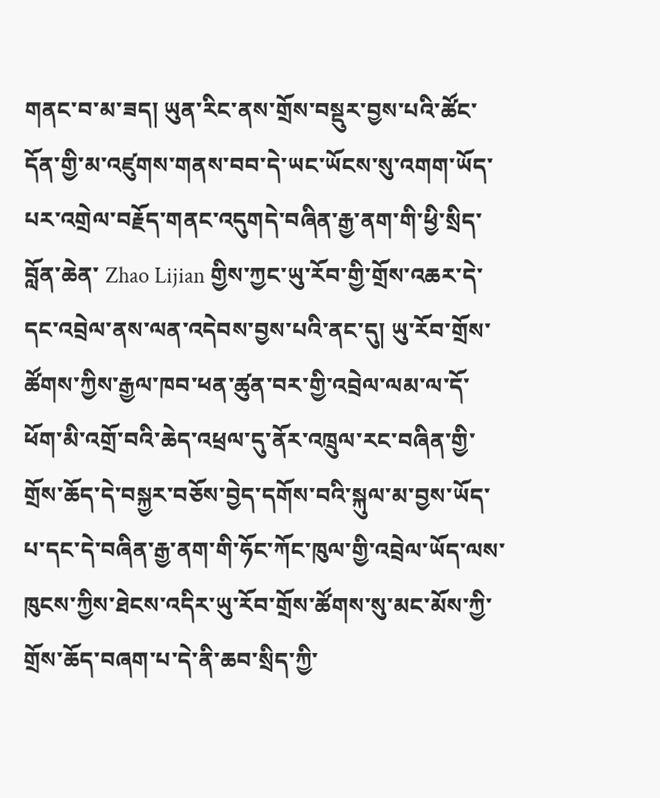གནང་བ་མ་ཟད། ཡུན་རིང་ནས་གྲོས་བསྡུར་བྱས་པའི་ཚོང་དོན་གྱི་མ་འཛུགས་གནས་བབ་དེ་ཡང་ཡོངས་སུ་འགག་ཡོད་པར་འགྲེལ་བརྗོད་གནང་འདུགདེ་བཞིན་རྒྱ་ནག་གི་ཕྱི་སྲིད་བློན་ཆེན་ Zhao Lijian གྱིས་ཀྱང་ཡུ་རོབ་གྱི་གྲོས་འཆར་དེ་དང་འབྲེལ་ནས་ལན་འདེབས་བྱས་པའི་ནང་དུ། ཡུ་རོབ་གྲོས་ཚོགས་ཀྱིས་རྒྱལ་ཁབ་ཕན་ཚུན་བར་གྱི་འབྲེལ་ལམ་ལ་དོ་ཕོག་མི་འགྲོ་བའི་ཆེད་འཕྲལ་དུ་ནོར་འཁྲུལ་རང་བཞིན་གྱི་གྲོས་ཆོད་དེ་བསྐྱར་བཅོས་བྱེད་དགོས་བའི་སྐུལ་མ་བྱས་ཡོད་པ་དང་དེ་བཞིན་རྒྱ་ནག་གི་ཧོང་ཀོང་ཁུལ་གྱི་འབྲེལ་ཡོད་ལས་ཁུངས་ཀྱིས་ཐེངས་འདིར་ཡུ་རོབ་གྲོས་ཚོགས་སུ་མང་མོས་ཀྱི་གྲོས་ཆོད་བཞག་པ་དེ་ནི་ཆབ་སྲིད་ཀྱི་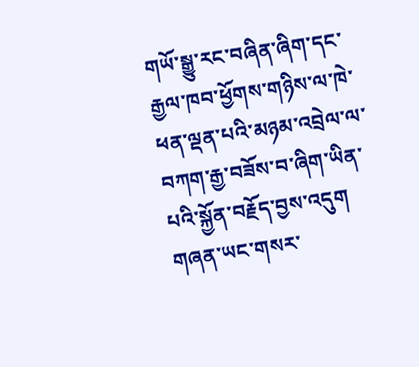གཡོ་སྒྱུ་རང་བཞིན་ཞིག་དང་རྒྱལ་ཁབ་ཕྱོགས་གཉིས་ལ་ཁེ་ཕན་ལྡན་པའི་མཉམ་འབྲེལ་ལ་བཀག་རྒྱ་བཟོས་བ་ཞིག་ཡིན་པའི་སྐྱོན་བརྗོད་བྱས་འདུག གཞན་ཡང་གསར་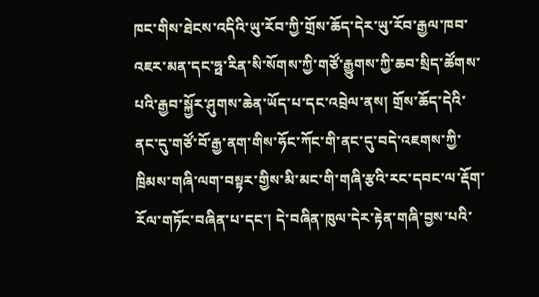ཁང་གིས་ཐེངས་འདིའི་ཡུ་རོབ་ཀྱི་གྲོས་ཆོད་དེར་ཡུ་རོབ་རྒྱལ་ཁབ་འཇར་མན་དང་ཧྥ་རིན་སི་སོགས་ཀྱི་གཙོ་རྒྱུགས་ཀྱི་ཆབ་སྲིད་ཚོགས་པའི་རྒྱབ་སྐྱོར་ཤུགས་ཆེན་ཡོད་པ་དང་འབྲེལ་ནས། གྲོས་ཆོད་དེའི་ནང་དུ་གཙོ་བོ་རྒྱ་ནག་གིས་ཧོང་ཀོང་གི་ནང་དུ་བདེ་འཇགས་ཀྱི་ཁྲིམས་གཞི་ལག་བསྟར་གྱིས་མི་མང་གི་གཞི་རྩའི་རང་དབང་ལ་རྡོག་རོལ་གཏོང་བཞིན་པ་དང་། དེ་བཞིན་ཁུལ་དེར་རྟེན་གཞི་བྱས་པའི་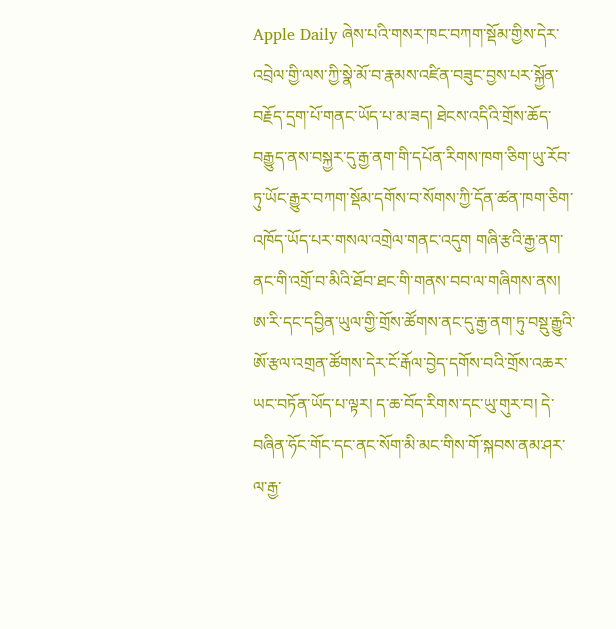Apple Daily ཞེས་པའི་གསར་ཁང་བཀག་སྡོམ་གྱིས་དེར་འབྲེལ་གྱི་ལས་ཀྱི་སྣེ་མོ་བ་རྣམས་འཛིན་བཟུང་བྱས་པར་སྐྱོན་བརྗོད་དྲག་པོ་གནང་ཡོད་པ་མ་ཟད། ཐེངས་འདིའི་གྲོས་ཆོད་བརྒྱུད་ནས་བསྐྱར་དུ་རྒྱ་ནག་གི་དཔོན་རིགས་ཁག་ཅིག་ཡུ་རོབ་ཏུ་ཡོང་རྒྱུར་བཀག་སྡོམ་དགོས་བ་སོགས་ཀྱི་དོན་ཚན་ཁག་ཅིག་འཁོད་ཡོད་པར་གསལ་འགྲེལ་གནང་འདུག གཞི་རྩའི་རྒྱ་ནག་ནང་གི་འགྲོ་བ་མིའི་ཐོབ་ཐང་གི་གནས་བབ་ལ་གཞིགས་ནས། ཨ་རི་དང་དབྱིན་ཡུལ་གྱི་གྲོས་ཚོགས་ནང་དུ་རྒྱ་ནག་ཏུ་བསྡུ་རྒྱུའི་ཨོ་རྩལ་འགྲན་ཚོགས་དེར་ངོ་རྒོལ་བྱེད་དགོས་བའི་གྲོས་འཆར་ཡང་བཏོན་ཡོད་པ་ལྟར། ད་ཆ་བོད་རིགས་དང་ཡུ་གུར་བ། དེ་བཞིན་ཧོང་གོང་དང་ནང་སོག་མི་མང་གིས་གོ་སྐབས་ནམ་ཤར་ལ་རྒྱ་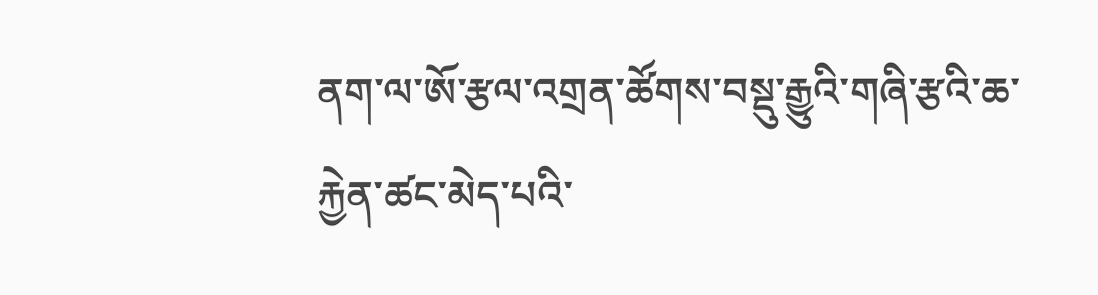ནག་ལ་ཨོ་རྩལ་འགྲན་ཚོགས་བསྡུ་རྒྱུའི་གཞི་རྩའི་ཆ་རྐྱེན་ཚང་མེད་པའི་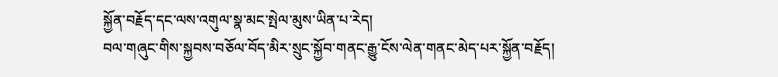སྐྱོན་བརྗོད་དང་ལས་འགུལ་སྣ་མང་སྤེལ་མུས་ཡིན་པ་རེད།
བལ་གཞུང་གིས་སྐྱབས་བཅོལ་བོད་མིར་སྲུང་སྐྱོབ་གནང་རྒྱུ་ངོས་ལེན་གནང་མེད་པར་སྐྱོན་བརྗོད།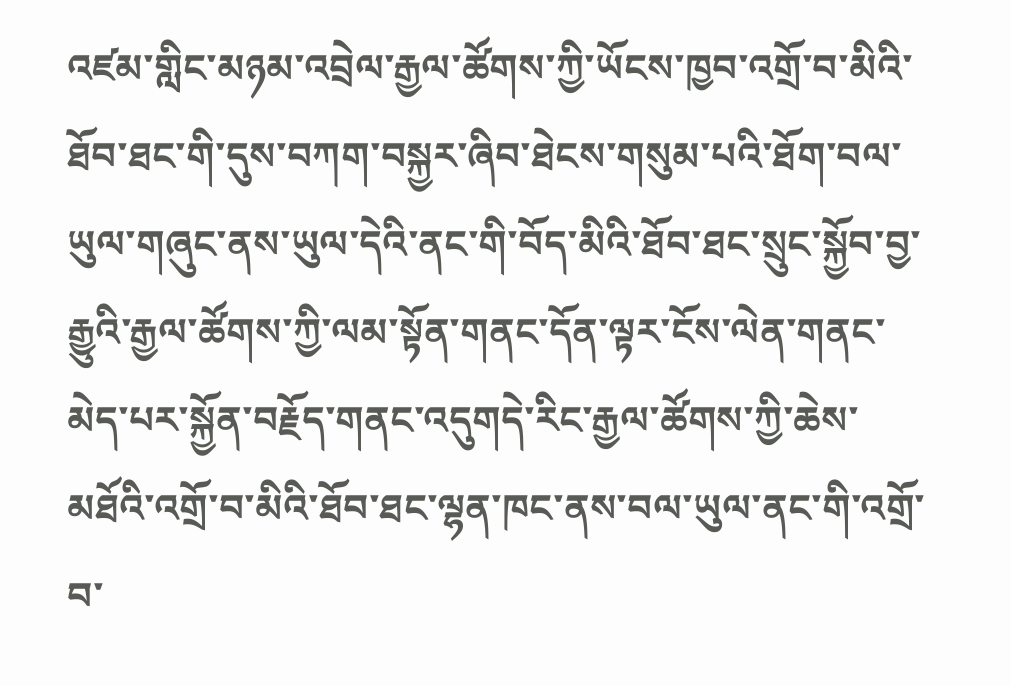འཛམ་གླིང་མཉམ་འབྲེལ་རྒྱལ་ཚོགས་ཀྱི་ཡོངས་ཁྱབ་འགྲོ་བ་མིའི་ཐོབ་ཐང་གི་དུས་བཀག་བསྐྱར་ཞིབ་ཐེངས་གསུམ་པའི་ཐོག་བལ་ཡུལ་གཞུང་ནས་ཡུལ་དེའི་ནང་གི་བོད་མིའི་ཐོབ་ཐང་སྲུང་སྐྱོབ་བྱ་རྒྱུའི་རྒྱལ་ཚོགས་ཀྱི་ལམ་སྟོན་གནང་དོན་ལྟར་ངོས་ལེན་གནང་མེད་པར་སྐྱོན་བརྗོད་གནང་འདུགདེ་རིང་རྒྱལ་ཚོགས་ཀྱི་ཆེས་མཐོའི་འགྲོ་བ་མིའི་ཐོབ་ཐང་ལྷན་ཁང་ནས་བལ་ཡུལ་ནང་གི་འགྲོ་བ་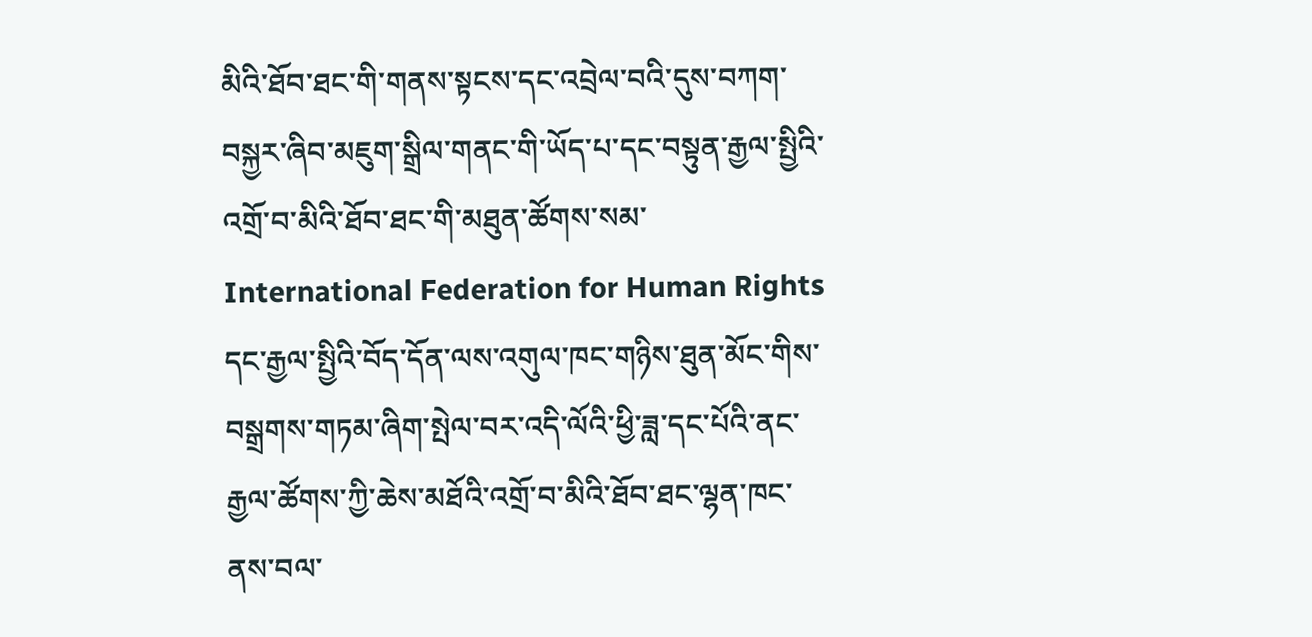མིའི་ཐོབ་ཐང་གི་གནས་སྟངས་དང་འབྲེལ་བའི་དུས་བཀག་བསྐྱར་ཞིབ་མཇུག་སྒྲིལ་གནང་གི་ཡོད་པ་དང་བསྟུན་རྒྱལ་སྤྱིའི་འགྲོ་བ་མིའི་ཐོབ་ཐང་གི་མཐུན་ཚོགས་སམ་ International Federation for Human Rights དང་རྒྱལ་སྤྱིའི་བོད་དོན་ལས་འགུལ་ཁང་གཉིས་ཐུན་མོང་གིས་བསྒྲགས་གཏམ་ཞིག་སྤེལ་བར་འདི་ལོའི་ཕྱི་ཟླ་དང་པོའི་ནང་རྒྱལ་ཚོགས་ཀྱི་ཆེས་མཐོའི་འགྲོ་བ་མིའི་ཐོབ་ཐང་ལྷན་ཁང་ནས་བལ་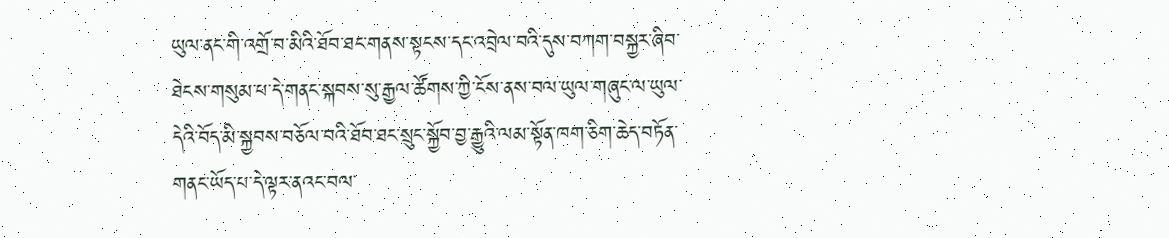ཡུལ་ནང་གི་འགྲོ་བ་མིའི་ཐོབ་ཐང་གནས་སྟངས་དང་འབྲེལ་བའི་དུས་བཀག་བསྐྱར་ཞིབ་ཐེངས་གསུམ་པ་དེ་གནང་སྐབས་སུ་རྒྱལ་ཚོགས་ཀྱི་ངོས་ནས་བལ་ཡུལ་གཞུང་ལ་ཡུལ་དེའི་བོད་མི་སྐྱབས་བཅོལ་བའི་ཐོབ་ཐང་སྲུང་སྐྱོབ་བྱ་རྒྱུའི་ལམ་སྟོན་ཁག་ཅིག་ཆེད་བཏོན་གནང་ཡོད་པ་དེ་ལྟར་ནའང་བལ་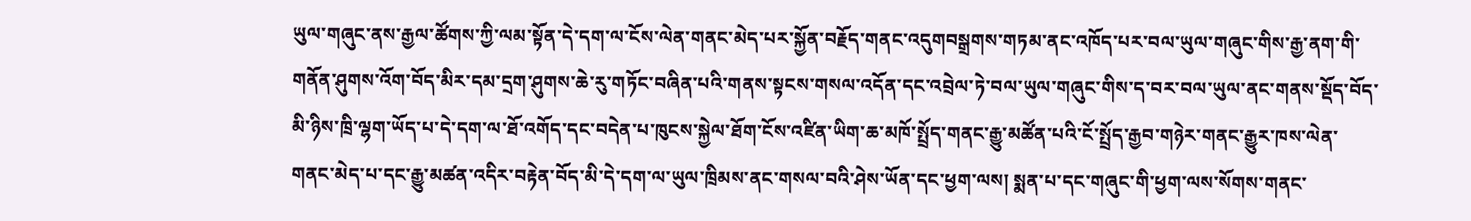ཡུལ་གཞུང་ནས་རྒྱལ་ཚོགས་ཀྱི་ལམ་སྟོན་དེ་དག་ལ་ངོས་ལེན་གནང་མེད་པར་སྐྱོན་བརྗོད་གནང་འདུགབསྒྲགས་གཏམ་ནང་འཁོད་པར་བལ་ཡུལ་གཞུང་གིས་རྒྱ་ནག་གི་གནོན་ཤུགས་འོག་བོད་མིར་དམ་དྲག་ཤུགས་ཆེ་རུ་གཏོང་བཞིན་པའི་གནས་སྟངས་གསལ་འདོན་དང་འབྲེལ་ཏེ་བལ་ཡུལ་གཞུང་གིས་ད་བར་བལ་ཡུལ་ནང་གནས་སྡོད་བོད་མི་ཉིས་ཁྲི་ལྷག་ཡོད་པ་དེ་དག་ལ་ཐོ་འགོད་དང་བདེན་པ་ཁུངས་སྐྱེལ་ཐོག་ངོས་འཛིན་ཡིག་ཆ་མཁོ་སྤྲོད་གནང་རྒྱུ་མཚོན་པའི་ངོ་སྤྲོད་རྒྱབ་གཉེར་གནང་རྒྱུར་ཁས་ལེན་གནང་མེད་པ་དང་རྒྱུ་མཚན་འདིར་བརྟེན་བོད་མི་དེ་དག་ལ་ཡུལ་ཁྲིམས་ནང་གསལ་བའི་ཤེས་ཡོན་དང་ཕྱག་ལས། སྨན་པ་དང་གཞུང་གི་ཕྱག་ལས་སོགས་གནང་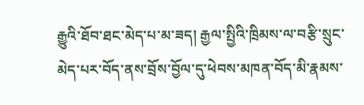རྒྱུའི་ཐོབ་ཐང་མེད་པ་མ་ཟད། རྒྱལ་སྤྱིའི་ཁྲིམས་ལ་བརྩི་སྲུང་མེད་པར་བོད་ནས་བྲོས་བྱོལ་དུ་ཕེབས་མཁན་བོད་མི་རྣམས་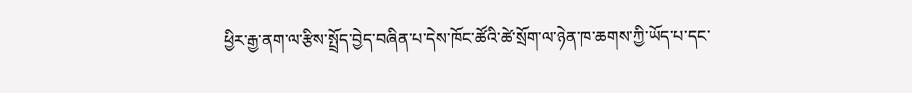ཕྱིར་རྒྱ་ནག་ལ་རྩིས་སྤྲོད་བྱེད་བཞིན་པ་དེས་ཁོང་ཚོའི་ཚེ་སྲོག་ལ་ཉེན་ཁ་ཆགས་ཀྱི་ཡོད་པ་དང་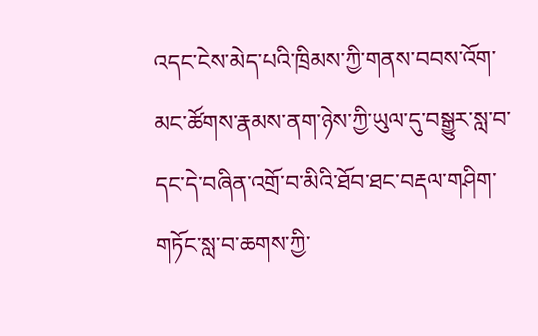འདང་ངེས་མེད་པའི་ཁྲིམས་ཀྱི་གནས་བབས་འོག་མང་ཚོགས་རྣམས་ནག་ཉེས་ཀྱི་ཡུལ་དུ་བསྒྱུར་སླ་བ་དང་དེ་བཞིན་འགྲོ་བ་མིའི་ཐོབ་ཐང་བརྡལ་གཤིག་གཏོང་སླ་བ་ཆགས་ཀྱི་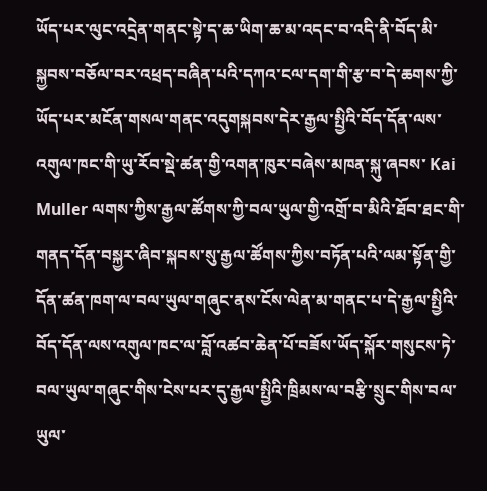ཡོད་པར་ལུང་འདྲེན་གནང་སྟེ་ད་ཆ་ཡིག་ཆ་མ་འདང་བ་འདི་ནི་བོད་མི་སྐྱབས་བཅོལ་བར་འཕྲད་བཞིན་པའི་དཀའ་ངལ་དག་གི་རྩ་བ་དེ་ཆགས་ཀྱི་ཡོད་པར་མངོན་གསལ་གནང་འདུགསྐབས་དེར་རྒྱལ་སྤྱིའི་བོད་དོན་ལས་འགུལ་ཁང་གི་ཡུ་རོབ་སྡེ་ཚན་གྱི་འགན་ཁུར་བཞེས་མཁན་སྐུ་ཞབས་ Kai Muller ལགས་ཀྱིས་རྒྱལ་ཚོགས་ཀྱི་བལ་ཡུལ་གྱི་འགྲོ་བ་མིའི་ཐོབ་ཐང་གི་གནད་དོན་བསྐྱར་ཞིབ་སྐབས་སུ་རྒྱལ་ཚོགས་ཀྱིས་བཏོན་པའི་ལམ་སྟོན་གྱི་དོན་ཚན་ཁག་ལ་བལ་ཡུལ་གཞུང་ནས་ངོས་ལེན་མ་གནང་པ་དེ་རྒྱལ་སྤྱིའི་བོད་དོན་ལས་འགུལ་ཁང་ལ་བློ་འཚབ་ཆེན་པོ་བཟོས་ཡོད་སྐོར་གསུངས་ཏེ་བལ་ཡུལ་གཞུང་གིས་ངེས་པར་དུ་རྒྱལ་སྤྱིའི་ཁྲིམས་ལ་བརྩི་སྲུང་གིས་བལ་ཡུལ་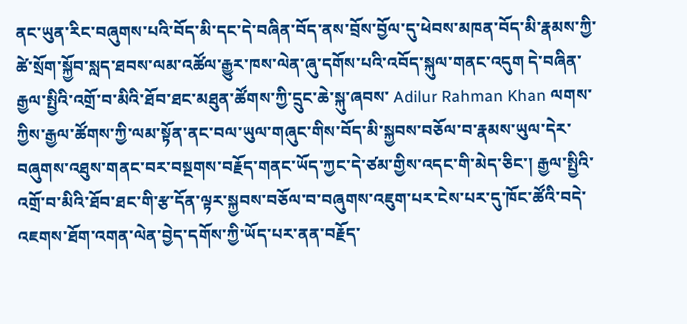ནང་ཡུན་རིང་བཞུགས་པའི་བོད་མི་དང་དེ་བཞིན་བོད་ནས་བྲོས་བྱོལ་དུ་ཕེབས་མཁན་བོད་མི་རྣམས་ཀྱི་ཚེ་སྲོག་སྐྱོབ་སླད་ཐབས་ལམ་འཚོལ་རྒྱུར་ཁས་ལེན་ཞུ་དགོས་པའི་འབོད་སྐུལ་གནང་འདུག དེ་བཞིན་རྒྱལ་སྤྱིའི་འགྲོ་བ་མིའི་ཐོབ་ཐང་མཐུན་ཚོགས་ཀྱི་དྲུང་ཆེ་སྐུ་ཞབས་ Adilur Rahman Khan ལགས་ཀྱིས་རྒྱལ་ཚོགས་ཀྱི་ལམ་སྟོན་ནང་བལ་ཡུལ་གཞུང་གིས་བོད་མི་སྐྱབས་བཅོལ་བ་རྣམས་ཡུལ་དེར་བཞུགས་འཐུས་གནང་བར་བསྔགས་བརྗོད་གནང་ཡོད་ཀྱང་དེ་ཙམ་གྱིས་འདང་གི་མེད་ཅིང་། རྒྱལ་སྤྱིའི་འགྲོ་བ་མིའི་ཐོབ་ཐང་གི་རྩ་དོན་ལྟར་སྐྱབས་བཅོལ་བ་བཞུགས་འཇུག་པར་ངེས་པར་དུ་ཁོང་ཚོའི་བདེ་འཇགས་ཐོག་འགན་ལེན་བྱེད་དགོས་ཀྱི་ཡོད་པར་ནན་བརྗོད་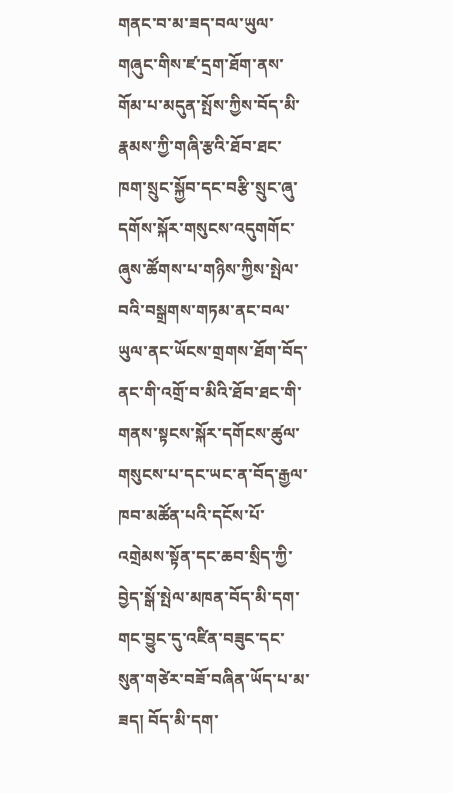གནང་བ་མ་ཟད་བལ་ཡུལ་གཞུང་གིས་ཛ་དྲག་ཐོག་ནས་གོམ་པ་མདུན་སྤོས་ཀྱིས་བོད་མི་རྣམས་ཀྱི་གཞི་རྩའི་ཐོབ་ཐང་ཁག་སྲུང་སྐྱོབ་དང་བརྩི་སྲུང་ཞུ་དགོས་སྐོར་གསུངས་འདུགགོང་ཞུས་ཚོགས་པ་གཉིས་ཀྱིས་སྤེལ་བའི་བསྒྲགས་གཏམ་ནང་བལ་ཡུལ་ནང་ཡོངས་གྲགས་ཐོག་བོད་ནང་གི་འགྲོ་བ་མིའི་ཐོབ་ཐང་གི་གནས་སྟངས་སྐོར་དགོངས་ཚུལ་གསུངས་པ་དང་ཡང་ན་བོད་རྒྱལ་ཁབ་མཚོན་པའི་དངོས་པོ་འགྲེམས་སྟོན་དང་ཆབ་སྲིད་ཀྱི་བྱེད་སྒོ་སྤེལ་མཁན་བོད་མི་དག་གང་བྱུང་དུ་འཛིན་བཟུང་དང་སུན་གཙེར་བཟོ་བཞིན་ཡོད་པ་མ་ཟད། བོད་མི་དག་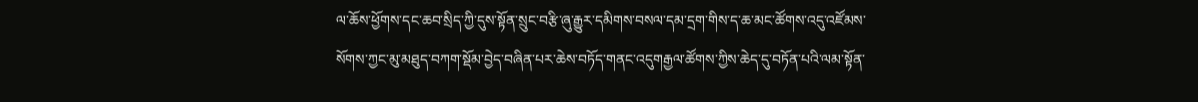ལ་ཆོས་ཕྱོགས་དང་ཆབ་སྲིད་ཀྱི་དུས་སྟོན་སྲུང་བརྩི་ཞུ་རྒྱུར་དམིགས་བསལ་དམ་དྲག་གིས་ད་ཆ་མང་ཚོགས་འདུ་འཛོམས་སོགས་ཀྱང་མུ་མཐུད་བཀག་སྡོམ་བྱེད་བཞིན་པར་ཆེས་བཏོད་གནང་འདུགརྒྱལ་ཚོགས་ཀྱིས་ཆེད་དུ་བཏོན་པའི་ལམ་སྟོན་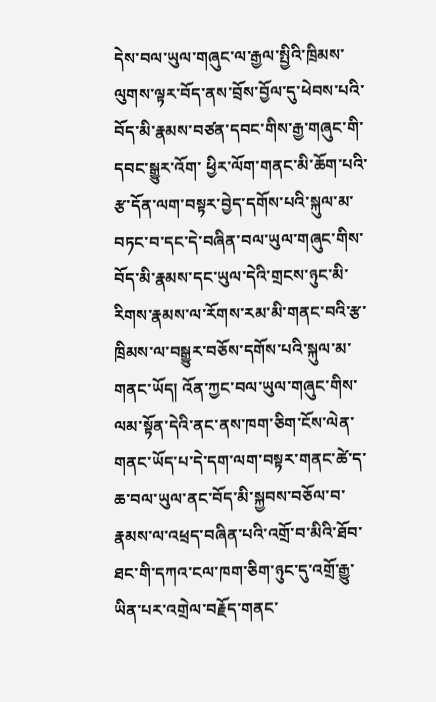དེས་བལ་ཡུལ་གཞུང་ལ་རྒྱལ་སྤྱིའི་ཁྲིམས་ལུགས་ལྟར་བོད་ནས་བྲོས་བྱོལ་དུ་ཕེབས་པའི་བོད་མི་རྣམས་བཙན་དབང་གིས་རྒྱ་གཞུང་གི་དབང་སྒྱུར་འོག་ ཕྱིར་ལོག་གནང་མི་ཆོག་པའི་རྩ་དོན་ལག་བསྟར་བྱེད་དགོས་པའི་སྐུལ་མ་བཏང་བ་དང་དེ་བཞིན་བལ་ཡུལ་གཞུང་གིས་བོད་མི་རྣམས་དང་ཡུལ་དེའི་གྲངས་ཉུང་མི་རིགས་རྣམས་ལ་རོགས་རམ་མི་གནང་བའི་རྩ་ཁྲིམས་ལ་བསྒྱུར་བཅོས་དགོས་པའི་སྐུལ་མ་གནང་ཡོད། འོན་ཀྱང་བལ་ཡུལ་གཞུང་གིས་ལམ་སྟོན་དེའི་ནང་ནས་ཁག་ཅིག་ངོས་ལེན་གནང་ཡོད་པ་དེ་དག་ལག་བསྟར་གནང་ཚེ་ད་ཆ་བལ་ཡུལ་ནང་བོད་མི་སྐྱབས་བཅོལ་བ་རྣམས་ལ་འཕྲད་བཞིན་པའི་འགྲོ་བ་མིའི་ཐོབ་ཐང་གི་དཀའ་ངལ་ཁག་ཅིག་ཉུང་དུ་འགྲོ་རྒྱུ་ཡིན་པར་འགྲེལ་བརྗོད་གནང་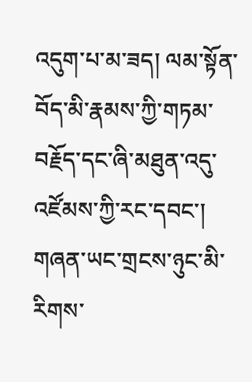འདུག་པ་མ་ཟད། ལམ་སྟོན་བོད་མི་རྣམས་ཀྱི་གཏམ་བརྗོད་དང་ཞི་མཐུན་འདུ་འཛོམས་ཀྱི་རང་དབང་། གཞན་ཡང་གྲངས་ཉུང་མི་རིགས་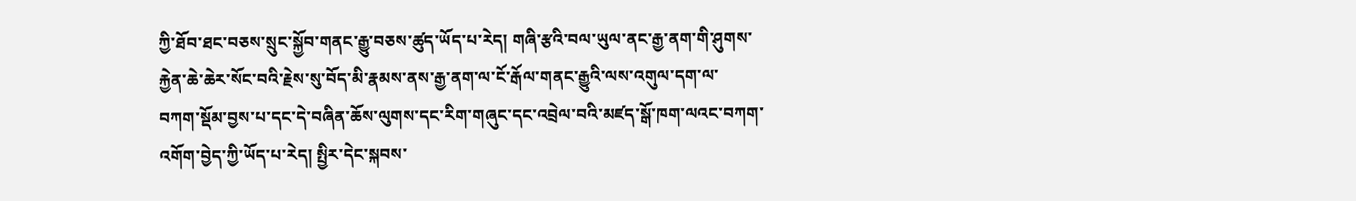ཀྱི་ཐོབ་ཐང་བཅས་སྲུང་སྐྱོབ་གནང་རྒྱུ་བཅས་ཚུད་ཡོད་པ་རེད། གཞི་རྩའི་བལ་ཡུལ་ནང་རྒྱ་ནག་གི་ཤུགས་རྐྱེན་ཆེ་ཆེར་སོང་བའི་རྗེས་སུ་བོད་མི་རྣམས་ནས་རྒྱ་ནག་ལ་ངོ་རྒོལ་གནང་རྒྱུའི་ལས་འགུལ་དག་ལ་བཀག་སྡོམ་བྱས་པ་དང་དེ་བཞིན་ཆོས་ལུགས་དང་རིག་གཞུང་དང་འབྲེལ་བའི་མཛད་སྒོ་ཁག་ལའང་བཀག་འགོག་བྱེད་ཀྱི་ཡོད་པ་རེད། སྤྱིར་དེང་སྐབས་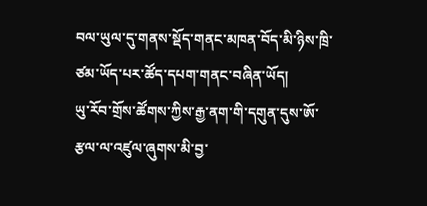བལ་ཡུལ་དུ་གནས་སྡོད་གནང་མཁན་བོད་མི་ཉིས་ཁྲི་ཙམ་ཡོད་པར་ཚོད་དཔག་གནང་བཞིན་ཡོད།
ཡུ་རོབ་གྲོས་ཚོགས་ཀྱིས་རྒྱ་ནག་གི་དགུན་དུས་ཨོ་རྩལ་ལ་འཛུལ་ཞུགས་མི་བྱ་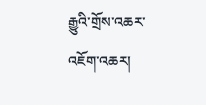རྒྱུའི་གྲོས་འཆར་འཇོག་འཆར།